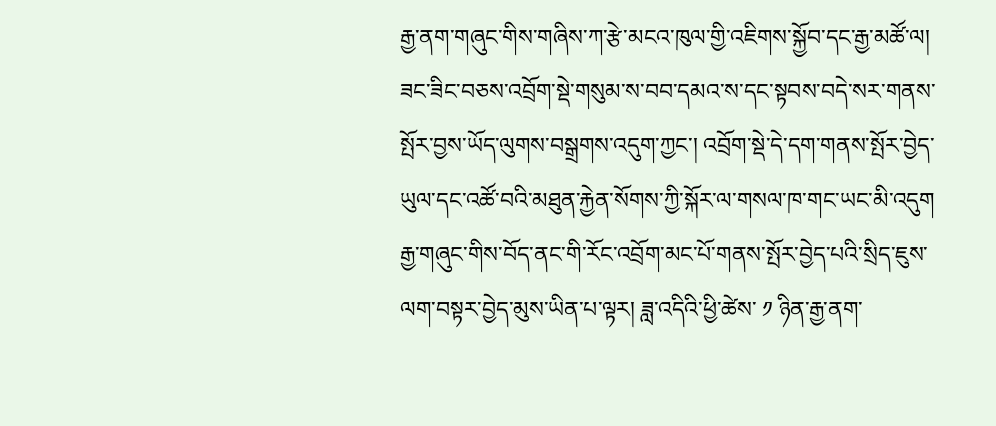རྒྱ་ནག་གཞུང་གིས་གཞིས་ཀ་རྩེ་མངའ་ཁུལ་གྱི་འཇིགས་སྐྱོབ་དང་རྒྱ་མཚོ་ལ། ཟང་ཟིང་བཅས་འབྲོག་སྡེ་གསུམ་ས་བབ་དམའ་ས་དང་སྟབས་བདེ་སར་གནས་སྤོར་བྱས་ཡོད་ལུགས་བསྒྲགས་འདུག་ཀྱང་། འབྲོག་སྡེ་དེ་དག་གནས་སྤོར་བྱེད་ཡུལ་དང་འཚོ་བའི་མཐུན་རྐྱེན་སོགས་ཀྱི་སྐོར་ལ་གསལ་ཁ་གང་ཡང་མི་འདུག
རྒྱ་གཞུང་གིས་བོད་ནང་གི་རོང་འབྲོག་མང་པོ་གནས་སྤོར་བྱེད་པའི་སྲིད་ཇུས་ལག་བསྟར་བྱེད་མུས་ཡིན་པ་ལྟར། ཟླ་འདིའི་ཕྱི་ཚེས་ ༡ ཉིན་རྒྱ་ནག་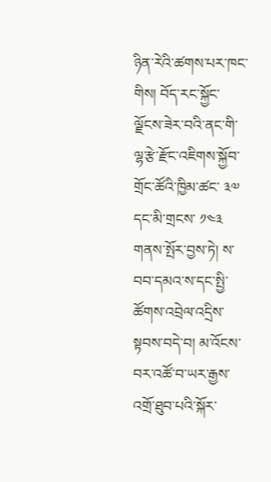ཉིན་རེའི་ཚགས་པར་ཁང་གིས། བོད་རང་སྐྱོང་ལྗོངས་ཟེར་བའི་ནང་གི་ལྷ་རྩེ་རྫོང་འཇིགས་སྐྱོབ་གྲོང་ཚོའི་ཁྱིམ་ཚང་ ༣༧ དང་མི་གྲངས་ ༡༤༣ གནས་སྤོར་བྱས་ཏེ། ས་བབ་དམའ་ས་དང་སྤྱི་ཚོགས་འབྲེལ་འདྲིས་སྟབས་བདེ་བ། མ་འོངས་བར་འཚོ་བ་ཡར་རྒྱས་འགྲོ་ཐུབ་པའི་སྐོར་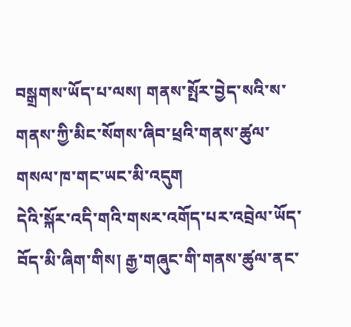བསྒྲགས་ཡོད་པ་ལས། གནས་སྤོར་བྱེད་སའི་ས་གནས་ཀྱི་མིང་སོགས་ཞིབ་ཕྲའི་གནས་ཚུལ་གསལ་ཁ་གང་ཡང་མི་འདུག
དེའི་སྐོར་འདི་གའི་གསར་འགོད་པར་འབྲེལ་ཡོད་བོད་མི་ཞིག་གིས། རྒྱ་གཞུང་གི་གནས་ཚུལ་ནང་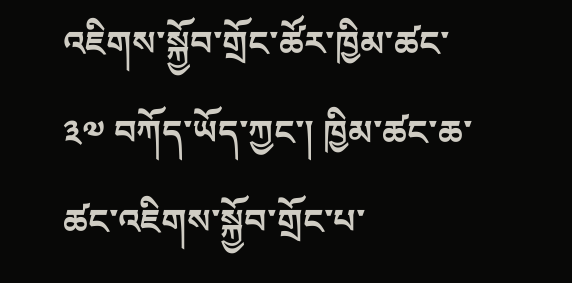འཇིགས་སྐྱོབ་གྲོང་ཚོར་ཁྱིམ་ཚང་ ༣༧ བཀོད་ཡོད་ཀྱང་། ཁྱིམ་ཚང་ཆ་ཚང་འཇིགས་སྐྱོབ་གྲོང་པ་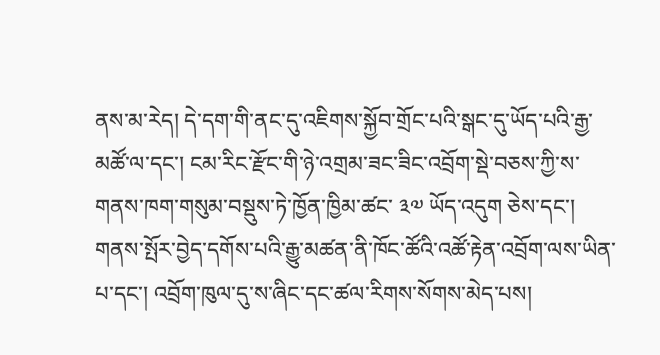ནས་མ་རེད། དེ་དག་གི་ནང་དུ་འཇིགས་སྐྱོབ་གྲོང་པའི་སྒང་དུ་ཡོད་པའི་རྒྱ་མཚོ་ལ་དང་། ངམ་རིང་རྫོང་གི་ཉེ་འགྲམ་ཟང་ཟིང་འབྲོག་སྡེ་བཅས་ཀྱི་ས་གནས་ཁག་གསུམ་བསྡུས་ཏེ་ཁྱོན་ཁྱིམ་ཚང་ ༣༧ ཡོད་འདུག ཅེས་དང་། གནས་སྤོར་བྱེད་དགོས་པའི་རྒྱུ་མཚན་ནི་ཁོང་ཚོའི་འཚོ་རྟེན་འབྲོག་ལས་ཡིན་པ་དང་། འབྲོག་ཁུལ་དུ་ས་ཞིང་དང་ཚལ་རིགས་སོགས་མེད་པས།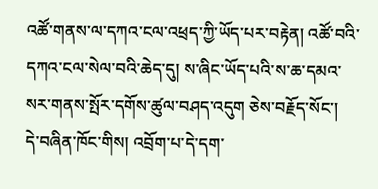འཚོ་གནས་ལ་དཀའ་ངལ་འཕྲད་ཀྱི་ཡོད་པར་བརྟེན། འཚོ་བའི་དཀའ་ངལ་སེལ་བའི་ཆེད་དུ། ས་ཞིང་ཡོད་པའི་ས་ཆ་དམའ་སར་གནས་སྤོར་དགོས་ཚུལ་བཤད་འདུག ཅེས་བརྗོད་སོང་།
དེ་བཞིན་ཁོང་གིས། འབྲོག་པ་དེ་དག་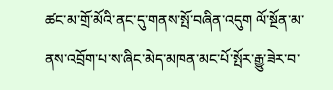ཚང་མ་གྲོ་མོའི་ནང་དུ་གནས་སྤོ་བཞིན་འདུག ལོ་སྔོན་མ་ནས་འབྲོག་པ་ས་ཞིང་མེད་མཁན་མང་པོ་སྤོར་རྒྱུ་ཟེར་བ་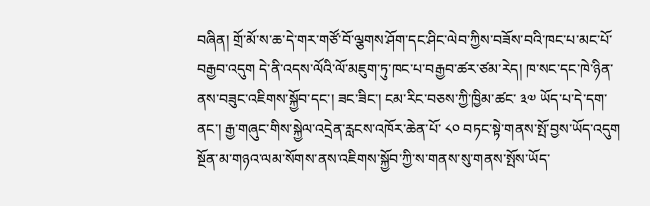བཞིན། གྲོ་མོ་ས་ཆ་དེ་གར་གཙོ་བོ་ལྕགས་ཤོག་དང་ཤིང་ལེབ་ཀྱིས་བཟོས་བའི་ཁང་པ་མང་པོ་བརྒྱབ་འདུག དེ་ནི་འདས་ལོའི་ལོ་མཇུག་ཏུ་ཁང་པ་བརྒྱབ་ཚར་ཙམ་རེད། ཁ་སང་དང་ཁེ་ཉིན་ནས་བཟུང་འཇིགས་སྐྱོབ་དང་། ཟང་ཟིང་། ངམ་རིང་བཅས་ཀྱི་ཁྱིམ་ཚང་ ༣༧ ཡོད་པ་དེ་དག་ནང་། རྒྱ་གཞུང་གིས་སྐྱེལ་འདྲེན་རླངས་འཁོར་ཆེན་པོ་ ༨༠ བཏང་སྟེ་གནས་སྤོ་བྱས་ཡོད་འདུག སྔོན་མ་གཉའ་ལམ་སོགས་ནས་འཇིགས་སྐྱོབ་ཀྱི་ས་གནས་སུ་གནས་སྤོས་ཡོད་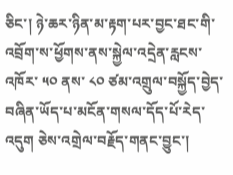ཅིང་། ཉེ་ཆར་ཉིན་མ་རྟག་པར་བྱང་ཐང་གི་འབྲོག་ས་ཕྱོགས་ནས་སྐྱེལ་འདྲེན་རླངས་འཁོར་ ༥༠ ནས་ ༨༠ ཙམ་འགྲུལ་བསྐྱོད་བྱེད་བཞིན་ཡོད་པ་མངོན་གསལ་དོད་པོ་རེད་འདུག ཅེས་འགྲེལ་བརྗོད་གནང་བྱུང་།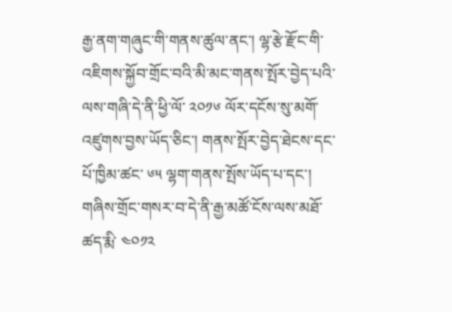རྒྱ་ནག་གཞུང་གི་གནས་ཚུལ་ནང་། ལྷ་རྩེ་རྫོང་གི་འཇིགས་སྐྱོབ་གྲོང་བའི་མི་མང་གནས་སྤོར་བྱེད་པའི་ལས་གཞི་དེ་ནི་ཕྱི་ལོ་ ༢༠༡༦ ལོར་དངོས་སུ་མགོ་འཛུགས་བྱས་ཡོད་ཅིང་། གནས་སྤོར་བྱེད་ཐེངས་དང་པོ་ཁྱིམ་ཚང་ ༦༥ ལྷག་གནས་སྤོས་ཡོད་པ་དང་། གཞིས་གྲོང་གསར་བ་དེ་ནི་རྒྱ་མཚོ་ངོས་ལས་མཐོ་ཚད་རྨི་ ༤༠༡༢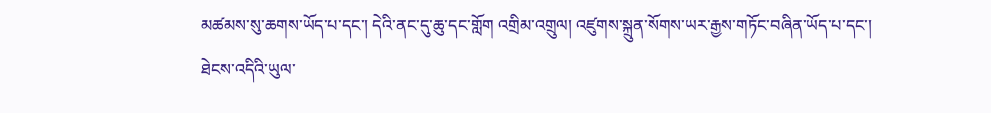མཚམས་སུ་ཆགས་ཡོད་པ་དང་། དེའི་ནང་དུ་ཆུ་དང་གློག འགྲིམ་འགྲུལ། འཛུགས་སྐྲུན་སོགས་ཡར་རྒྱས་གཏོང་བཞིན་ཡོད་པ་དང་། ཐེངས་འདིའི་ཡུལ་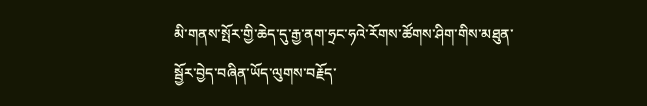མི་གནས་སྤོར་གྱི་ཆེད་དུ་རྒྱ་ནག་ཧྲང་ཧའེ་རོགས་ཚོགས་ཤིག་གིས་མཐུན་སྦྱོར་བྱེད་བཞིན་ཡོད་ལུགས་བརྗོད་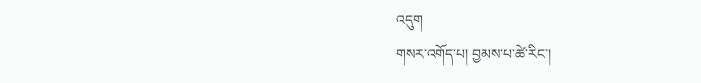འདུག
གསར་འགོད་པ། བྱམས་པ་ཚེ་རིང་།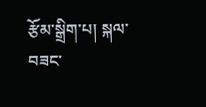རྩོམ་སྒྲིག་པ། སྐལ་བཟང་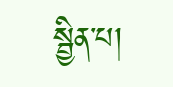སྦྱིན་པ།